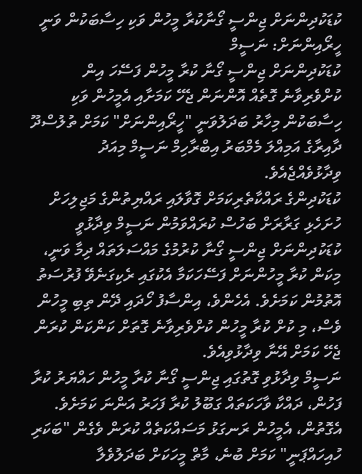ކުޑަކުދިންނަށް ޖިންސީ ގޯނާކުރާ މީހުން ވަކި ހިސާބަކުން ވަނީ ހީރޯއިންނަށް: ނަސީމް
ކުޑަކުދިންނަށް ޖިންސީ ގޯނާ ކުރާ މީހުން ފަސޭހަ އިން ކުށްވެރިވާނެ ގޮތެއް އޮންނަން ޖެހޭ ކަމަށާއި އެމީހުން ވަކި ހިސާބަކުން މިހާރު ބަދަލުވަނީ "ހީރޯއިންނަށް" ކަމަށް ތުލުސްދޫ ދާއިރާގެ އަމިއްލަ މެމްބަރު އިބްރާހިމް ނަސީމް މިއަދު ވިދާޅުވެއްޖެއެވެ.
ކުޑަކުދިންގެ ރައްކާތެރިކަމަށް ގޮވާލައި ރައްޔިތުންގެ މަޖިލިހަށް ހުށަހެޅި ގަރާރަށް ބަހުސް ކުރައްވަމުން ނަސީމް ވިދާޅުވީ ކުޑަކުދިންނަށް ޖިންސީ ގޯނާ ކުރުމުގެ މައްސަލަތައް ދިމާ ވަނީ، މިކަން ކުރާ މީހުންނަށް ފަސޭހަކަމާ އެކުގައި ރެކިގަނެވޭ ފުރުސަތު އޮތުމުން ކަމަށެވެ. އެހެންވެ، އިންސާފު ހޯދައި ދޭން ތިބި މީހުން ވެސް، މި ކުށް ކުރާ މީހުން ކުށްވެރިވާނެ ގޮތަށް ކަންކަން ކުރަން ޖެހޭ ކަމަށް އޭނާ ވިދާޅުވިއެވެ.
ނަސީމް ވިދާޅުވި ގޮތުގައި ޖިންސީ ގޯނާ ކުރާ މީހުން ހައްޔަރު ކުރާ ފަހުން، ދައްކާ ވާހަކަތައް ގަބޫލު ކުރާ ފަހަރު އަންނަ ކަމަށެވެ. އެގޮތުން، އެމީހުން ރަނގަޅު މަސައްކަތެއް ކުރަން ވެގެން "ބަކަރި ހުއިހައްޕަނީ" ކަމަށް ބުނެ، މާތް މީހަކަށް ބަދަލުވެލާ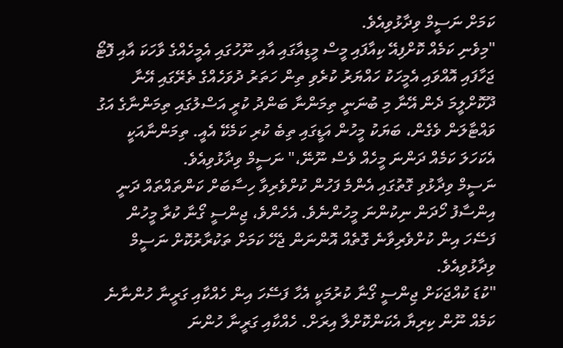ކަމަށް ނަސީމް ވިދާޅުވިއެވެ.
"މިވެނި ކަމެއް ކޮށްފިއޭ ކިއާފައި މީސް މީޑިއާގައި އާއި ނޫހުގައި އެމީހެއްގެ ވާހަކަ އާއި ފޮޓޯ ޖަހާފައި އޮއްވައި އެމީހަކު ހައްޔަރު ކުރެވި ތިން ހަތަރު ދުވަހެއްގެ ތެރޭގައި އޭނާ ދޫކޮށްލީމަ ދެން އޭނާ މި ބުނަނީ ތިމަންނާ ބަންދު ކުރީ އަސްލުގައި ތިމަންނާގެ އަގު ވައްޓާލަން ވެގެން، ބަޔަކު މީހުން އަޑީގައި ތިބެ ކުރި ކަމެކޭ އެއީ. ތިމަންނާއަކީ އެކަހަލަ ކަމެއް ދަންނަ މީހެއް ވެސް ނޫނޭ،" ނަސީމް ވިދާޅުވިއެވެ.
ނަސީމް ވިދާޅުވި ގޮތުގައި އެންމެ ފަހުން ކުށްވެރިވާ ހިސާބަށް ކަންތައްތައް ދަނީ އިންސާފު ހޯދަން ނިކުންނަ މީހުންނެވެ. އެހެންވެ، ޖިންސީ ގޯނާ ކުރާ މީހުން ފަސޭހަ އިން ކުށްވެރިވާނެ ގޮތެއް އޮންނަން ޖެހޭ ކަމަށް ތަކުރާރުކޮށް ނަސީމް ވިދާޅުވިއެވެ.
"ކުޑަ ކުއްޖަކަށް ޖިންސީ ގޯނާ ކުރުމަކީ އެހާ ފަސޭހަ އިން ހެއްކާއި ގަރީނާ ހުންނާނެ ކަމެއް ނޫން ކިރިޔާ އެކަންކޮށްލާ އިރަށް. ހެއްކާއި ގަރީނާ ހުންނަ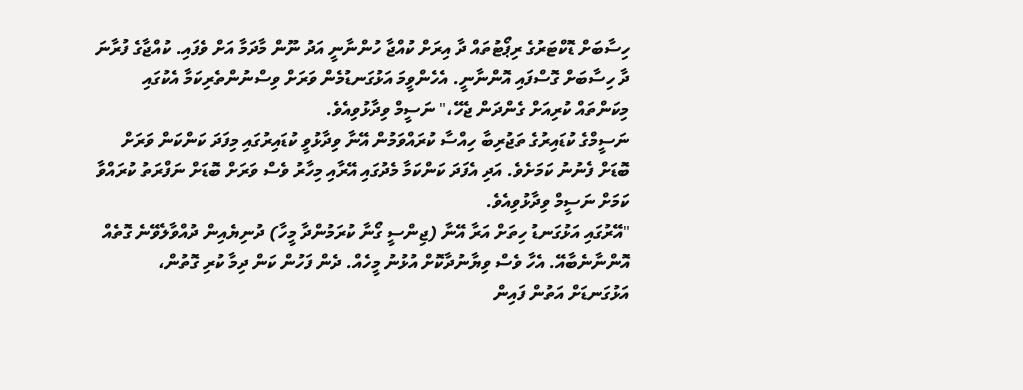ހިސާބަށް ޑޮކްޓަރުގެ ރިޕޯޓުތައް ދާ އިރަށް ކުއްޖާ ހުންނާނީ އަދު ނޫން މާދަމާ އަށް ވެފައި. ކުއްޖާގެ ފުރާނަ ދާ ހިސާބަށް ގޮސްފައި އޮންނާނީ. އެހެންވީމަ އަޅުގަނޑުމެން ވަރަށް ވިސްނުންތެރިކަމާ އެކުގައި މިކަންތައް ކުރިއަށް ގެންދަން ޖެހޭ،" ނަސީމް ވިދާޅުވިއެވެ.
ނަސީމްގެ ކުޑައިރުގެ ތަޖުރިބާ ހިއްސާ ކުރައްވަމުން އޭނާ ވިދާޅުވީ ކުޑައިރުގައި މިފަދަ ކަންކަން ވަރަށް ބޮޑަށް ފެނުނު ކަމަށެވެ. އަދި އެފަދަ ކަންކަމާ މެދުގައި އޭރާއި މިހާރު ވެސް ވަރަށް ބޮޑަށް ނަފްރަތު ކުރައްވާ ކަމަށް ނަސީމް ވިދާޅުވިއެވެ.
"އޭރުގައި އަޅުގަނޑު ހިތަށް އަރާ އޭނާ (ޖިންސީ ގޯނާ ކުރަމުންދާ މީހާ) ދުނިޔެއިން ދުއްވާލެވޭނެ ގޮތެއް އޮންނާނެބާއޭ. އެހާ ވެސް ވިޔާނުދާކޮށް އުޅުނު މީހެއް. ދެން ފަހުން ކަން ދިމާ ކުރި ގޮތުން، އަޅުގަނޑަށް އަތުން ފައިން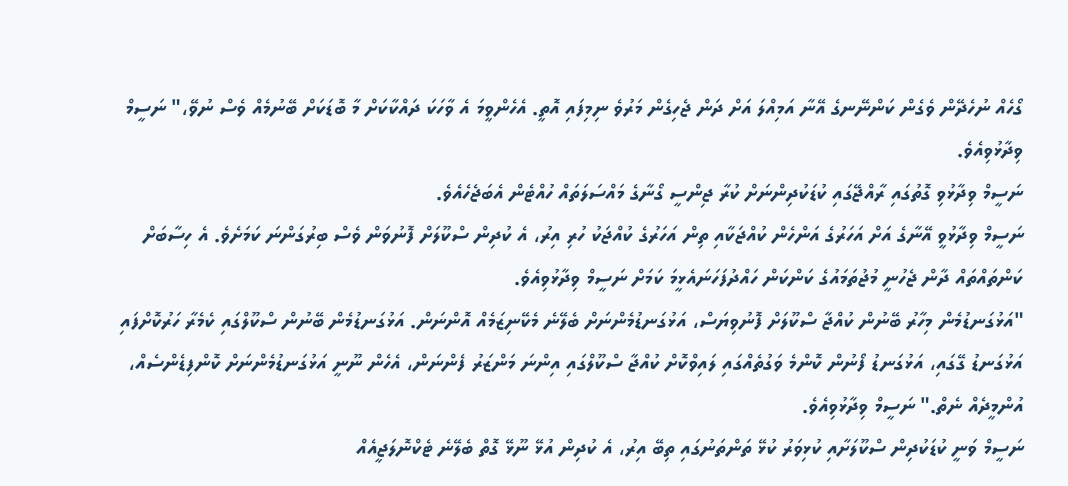ގޯހެއް ނުހެދޭން ވެގެން ކަންނޭނގެ އޭނާ އަމިއްލަ އަށް ދަން ޖެހިގެން މަރުވެ ނިމިފައި އޮތީ. އެހެންވީމަ އެ ވާހަކަ ދައްކާކަށް މާ ބޮޑަކަށް ބޭނުމެއް ވެސް ނުވޭ،" ނަސީމް ވިދާޅުވިއެވެ.
ނަސީމް ވިދާޅުވި ގޮތުގައި ރާއްޖޭގައި ކުޑަކުދިންނަށް ކުރާ ޖިންސީ ގޯނާގެ މައްސަލަތައް ހުއްޓެން އެބަޖެހެއެވެ.
ނަސީމް ވިދާޅުވީ އޭނާގެ އަށް އަހަރުގެ އަންހެން ކުއްޖަކާއި ތިން އަހަރުގެ ކުއްޖަކު ހުރި އިރު، އެ ކުދިން ސްކޫލަށް ފޮނުވަން ވެސް ބިރުގަންނަ ކަމަށެވެ. އެ ހިސާބަށް ކަންތައްތައް ދާން ޖެހުނީ މުޖުތަމައުގެ ކަންކަން ހައްދުފަހަނައެޅީމަ ކަމަށް ނަސީމް ވިދާޅުވިއެވެ.
"އަޅުގަނޑުމެން މިހާރު ބޭނުން ކުއްޖާ ސްކޫލަށް ފޮނުވިޔަސް، އަޅުގަނޑުމެންނަށް ބެލޭނެ މެކޭނިޒަމެއް އޮންނަން. އަޅުގަނޑުމެން ބޭނުން ސްކޫލްގައި ކެމެރާ ހަރުކޮށްފައި އަޅުގަނޑު ގޭގައި، އަޅުގަނޑު ފޯނުން ކޮންމެ ވަގުތެއްގައި ލައިވްކޮށް ކުއްޖާ ސްކޫލްގައި އިންނަ މަންޒަރު ފެންނަން، އެހެން ނޫނީ އަޅުގަނޑުމެންނަށް ކޮންފިޑެންސެއް، އުންމީދެއް ނެތް." ނަސީމް ވިދާޅުވިއެވެ.
ނަސީމް ވަނީ ކުޑަކުދިން ސްކޫލަށާއި ކުޅިވަރު ކުޅޭ ތަންތަނުގައި ތިބޭ އިރު، އެ ކުދިން އުޅޭ ނޫޅޭ ގޮތް ބެލޭނެ ޓެކްނޮލަޖީއެއް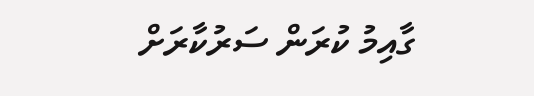ގާއިމު ކުރަން ސަރުކާރަށް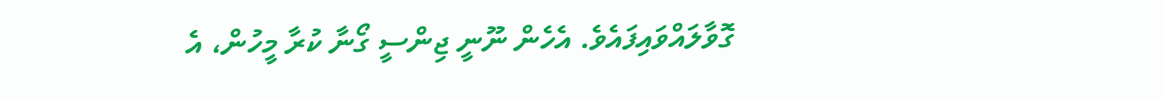ގޮވާލައްވައިފައެވެ. އެހެން ނޫނީ ޖިންސީ ގޯނާ ކުރާ މީހުން، އެ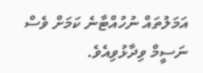އަމަލުތައް ނުހުއްޓާނެ ކަމަށް ވެސް ނަސީމް ވިދާޅުވިއެވެ.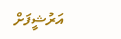އަރުޝީފަށް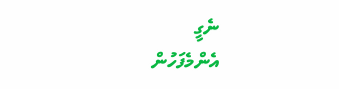ނެގީ
އެންމެފަހުން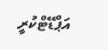އަޕްޑޭޓްކުރީ